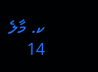ކ. މާލެ
14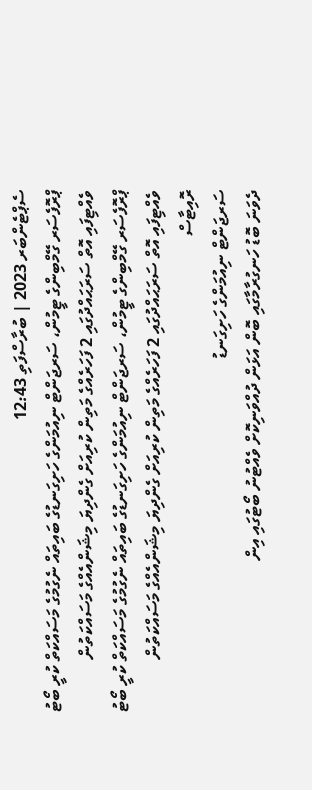ސެޕްޓެންބަރ 2023 | ބުރާސްފަތި 12:43
ޕްރޮފެސަރ ގޭމްބިންގެ ޓީމުން، ސަރޖަންޓް ނިއުމަންގެ ހަށިގަނޑުގެ ބައިތައް ނެގުމުގެ މަސައްކަތް ކުރީ ބޯޓު ވެއްޓިފައި އޮތް ސަރަޙައްދުގައި 2 ފަހަރެއްގެ މަތިން ކުރިއަށް ގެންދިޔަ މިޝަންއެއްގެ މަސައްކަތުން
ޕްރޮފެސަރ ގޭމްބިންގެ ޓީމުން، ސަރޖަންޓް ނިއުމަންގެ ހަށިގަނޑުގެ ބައިތައް ނެގުމުގެ މަސައްކަތް ކުރީ ބޯޓު ވެއްޓިފައި އޮތް ސަރަޙައްދުގައި 2 ފަހަރެއްގެ މަތިން ކުރިއަށް ގެންދިޔަ މިޝަންއެއްގެ މަސައްކަތުން
ރޮއިޓާސް
ސަރޖަންޓް ނިއުމަންގެ ހަށިގަނޑު
ދެވަނަ ބޮޑު ހަނގުރާމާގައި ބޮން އަޅަން ދުއްވަނިކޮށް ވެއްޓުނު ބޯޓުގައި އިން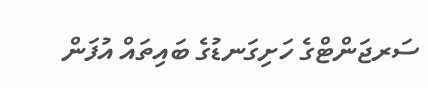ސަރޖަންޓްގެ ހަށިގަނޑުގެ ބައިތައް އުފަން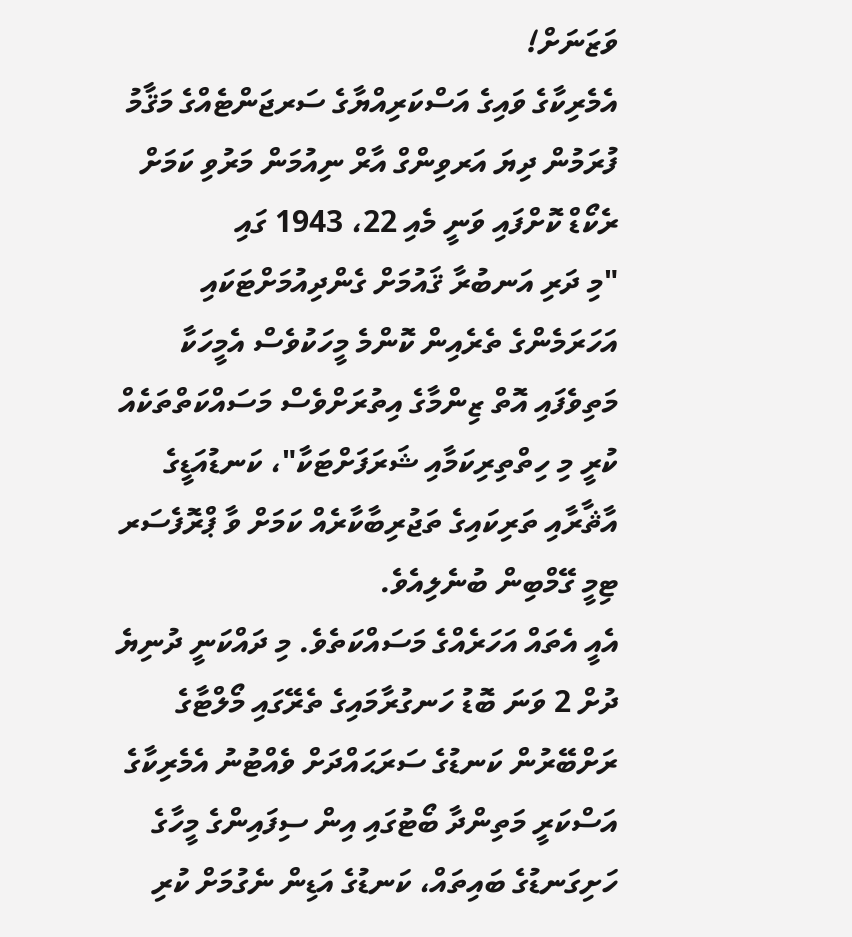ވަޒަނަށް!
އެމެރިކާގެ ވައިގެ އަސްކަރިއްޔާގެ ސަރޖަންޓެއްގެ މަޤާމު ފުރަމުން ދިޔަ އަރވިންގް އާރް ނިއުމަން މަރުވި ކަމަށް ރެކޯޑް ކޮށްފައި ވަނީ މެއި 22، 1943 ގައި
"މި ދަރި އަނބުރާ ޤައުމަށް ގެންދިއުމަށްޓަކައި އަހަރަމެންގެ ތެރެއިން ކޮންމެ މީހަކުވެސް އެމީހަކާ މަތިވެފައި އޮތް ޒިންމާގެ އިތުރަށްވެސް މަސައްކަތްތަކެއް ކުރީ މި ހިތްތިރިކަމާއި ޝަރަފަށްޓަކާ"، ކަނޑުއަޑީގެ އާޘާރާއި ތަރިކައިގެ ތަޖުރިބާކާރެއް ކަމަށް ވާ ޕްރޮފެސަރ ޓިމީ ގޭމްބިން ބުނެލިއެވެ.
އެއީ އެތައް އަހަރެއްގެ މަސައްކަތެވެ. މި ދައްކަނީ ދުނިޔެ ދުށް 2 ވަނަ ބޮޑު ހަނގުރާމައިގެ ތެރޭގައި މޯލްޓާގެ ރަށްބޭރުން ކަނޑުގެ ސަރަޙައްދަށް ވެއްޓުނު އެމެރިކާގެ އަސްކަރީ މަތިންދާ ބޯޓުގައި އިން ސިފައިންގެ މީހާގެ ހަށިގަނޑުގެ ބައިތައް، ކަނޑުގެ އަޑިން ނެގުމަށް ކުރި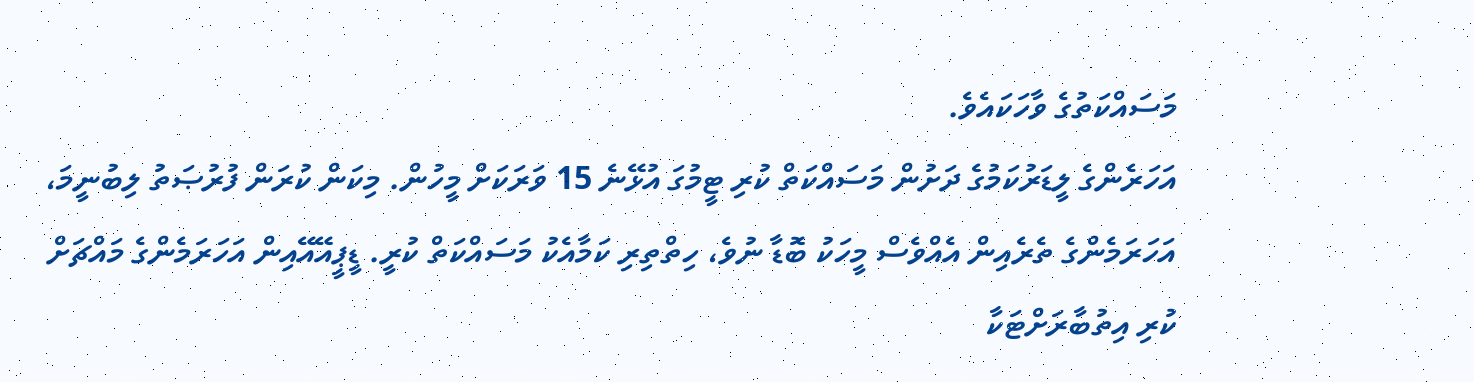މަސައްކަތުގެ ވާހަކައެވެ.
އަހަރެންގެ ލީޑަރުކަމުގެ ދަށުން މަސައްކަތް ކުރި ޓީމުގަ އުޅޭނެ 15 ވަރަކަށް މީހުން. މިކަން ކުރަން ފުރުޞަތު ލިބުނީމަ، އަހަރަމެންގެ ތެރެއިން އެއްވެސް މީހަކު ބޮޑާ ނުވެ، ހިތްތިރި ކަމާއެކު މަސައްކަތް ކުރީ. ޑީޕީއޭއޭއިން އަހަރަމެންގެ މައްޗަށް ކުރި އިތުބާރަށްޓަކާ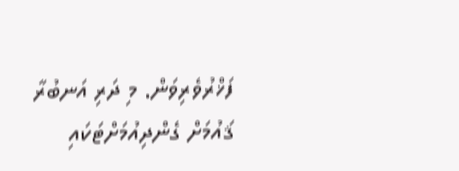ފަޚްރުވެރިވަން. މި ދަރި އަނބުރާ ޤައުމަށް ގެންދިއުމަށްޓަކައި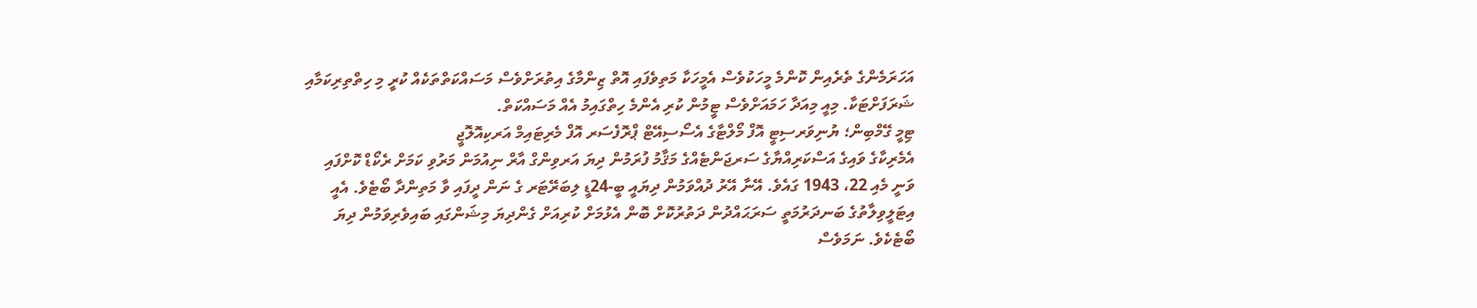އަހަރަމެންގެ ތެރެއިން ކޮންމެ މީހަކުވެސް އެމީހަކާ މަތިވެފައި އޮތް ޒިންމާގެ އިތުރަށްވެސް މަސައްކަތްތަކެއް ކުރީ މި ހިތްތިރިކަމާއި ޝަރަފަށްޓަކާ. މިއީ މިއަދާ ހަމައަށްވެސް ޓީމުން ކުރި އެންމެ ހިތްގައިމު އެއް މަސައްކަތް.
ޓިމީ ގޭމްބިން؛ ޔުނިވަރސިޓީ އޮފް މޯލްޓާގެ އެސޯސިއޭޓް ޕްރޮފެސަރ އޮފް މެރިޓައިމް އަރކިއޮލޮޖީ
އެމެރިކާގެ ވައިގެ އަސްކަރިއްޔާގެ ސަރޖަންޓެއްގެ މަޤާމު ފުރަމުން ދިޔަ އަރވިންގް އާރް ނިއުމަން މަރުވި ކަމަށް ރެކޯޑް ކޮށްފައި ވަނީ މެއި 22، 1943 ގައެވެ. އޭނާ އޭރު ދުއްވަމުން ދިޔައީ ބީ-24ޑީ ލިބަރޭޓަރ ގެ ނަން ދީފައި ވާ މަތިންދާ ބޯޓެވެ. އެއީ އިޓަލީވިލާތުގެ ބަނދަރުމަތީ ސަރަޙައްދުން ދަތުރުކޮށް ބޮން އެޅުމަށް ކުރިއަށް ގެންދިޔަ މިޝަންގައި ބައިވެރިވަމުން ދިޔަ ބޯޓެކެވެ. ނަމަވެސް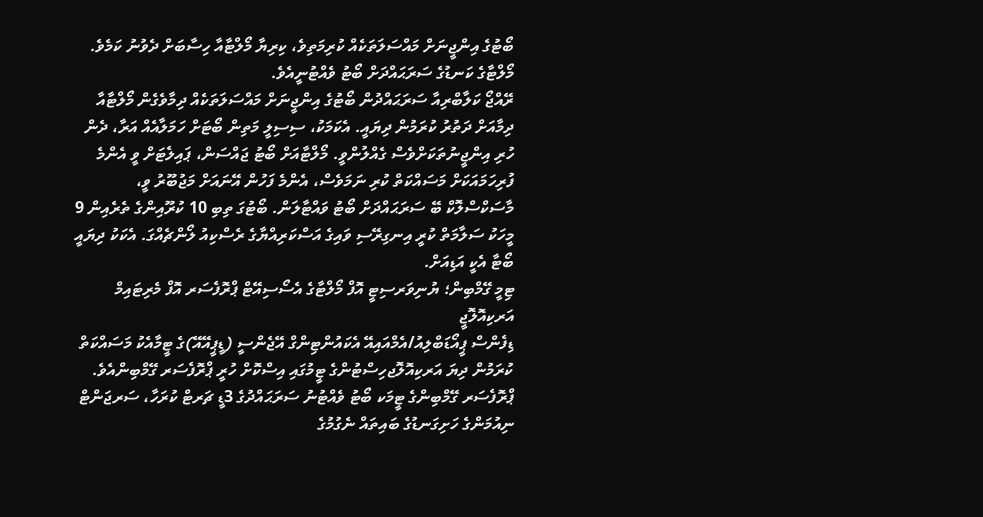ބޯޓުގެ އިންޖީނަށް މައްސަލަތަކެއް ކުރިމަތިވެ، ކިރިޔާ މޯލްޓާއާ ހިސާބަށް ދެވުނު ކަމެވެ. މޯލްޓާގެ ކަނޑުގެ ސަރަޙައްދަށް ބޯޓު ވެއްޓުނީއެވެ.
ރޭއްޖޯ ކަލާބްރިއާ ސަރަޙައްދުން ބޯޓުގެ އިންޖީނަށް މައްސަލަތަކެއް ދިމާވެގެން މޯލްޓާއާ ދިމާއަށް ދަތުރު ކުރަމުން ދިޔައީ. އެކަމަކު، ސިސިލީ މަތިން ބޯޓަށް ހަމަލާއެއް އަރާ، ދެން ހުރި އިންޖީނުތަކަށްވެސް ގެއްލުންވީ. މޯލްޓާއަށް ބޯޓު ޖައްސަން، ޕައިލެޓަށް ވީ އެންމެ ފުރިހަމައަކަށް މަސައްކަތް ކުރި ނަމަވެސް، އެންމެ ފަހުން އޭނައަށް މަޖުބޫރު ވީ، މާސަކްސްލޮކް ބޭ ސަރަޙައްދަށް ބޯޓު ވައްޓާލަން. ބޯޓުގަ ތިބި 10 ކުރޫއިންގެ ތެރެއިން 9 މީހަކު ސަލާމަތް ކުރީ އިނގިރޭސި ވައިގެ އަސްކަރިއްޔާގެ ރެސްކިއު ލޯންޗެއްގަ. އެކަކު ދިޔައީ ބޯޓާ އެކީ އަޑިއަށް.
ޓިމީ ގޭމްބިން؛ ޔުނިވަރސިޓީ އޮފް މޯލްޓާގެ އެސޯސިއޭޓް ޕްރޮފެސަރ އޮފް މެރިޓައިމް އަރކިއޮލޮޖީ
ޑިފެންސް ޕީއޯޑަބްލިއު/އެމްއައިއޭ އެކައުންޓިންގް އޭޖެންސީ (ޑީޕީއޭއޭ)ގެ ޓީމާއެކު މަސައްކަތް ކުރަމުން ދިޔަ އަރކިއޮލޮޖހިސްޓުންގެ ޓީމުގައި އިސްކޮށް ހުރީ ޕްރޮފެސަރ ގޭމްބިންއެވެ. ޕްރޮފެސަރ ގޭމްބިންގެ ޓީމަކ ބޯޓު ވެއްޓުނު ސަރަޙައްދުގެ 3ޑީ ޗަރޓް ކުރަހާ، ސަރޖަންޓް ނިއުމަންގެ ހަށިގަނޑުގެ ބައިތައް ނެގުމުގެ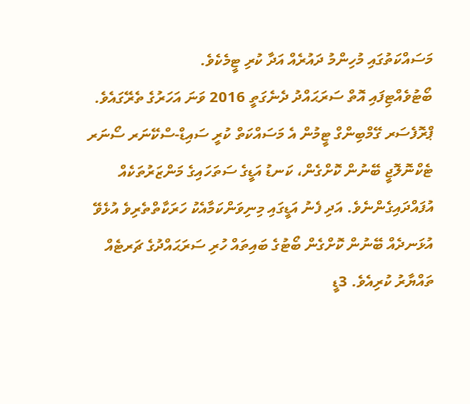މަސައްކަތުގައި މުހިންމު ދައުރެއް އަދާ ކުރި ޓީމެކެވެ.
ބޯޓުވެއްޓިފައި އޮތް ސަރަޙައްދު ދެނެގަތީ 2016 ވަނަ އަހަރުގެ ތެރޭގައެވެ. ޕްރޮފެސަރ ގޭމްބިންގް ޓީމުން އެ މަސައްކަތް ކުރީ ސައިޑް-ސްކޭނަރ ސޯނަރ ޓެކްނޮލޮޖީ ބޭނުން ކޮށްގެން، ކަނޑު އަޑީގެ ސަތަހައިގެ މަންޒަރުތަކެއް އުފައްދައިގެންނެވެ. އަދި ފެނު އަޑީގައި މިނިވަންކަމާއެކު ހަރަކާތްތެރިވެ އުޅެވޭ އުޅަނދެއް ބޭނުން ކޮށްގެން ބޯޓުގެ ބައިތައް ހުރި ސަރަޙައްދުގެ ޗަރޓެއް ތައްޔާރު ކުރިއެވެ. 3ޑީ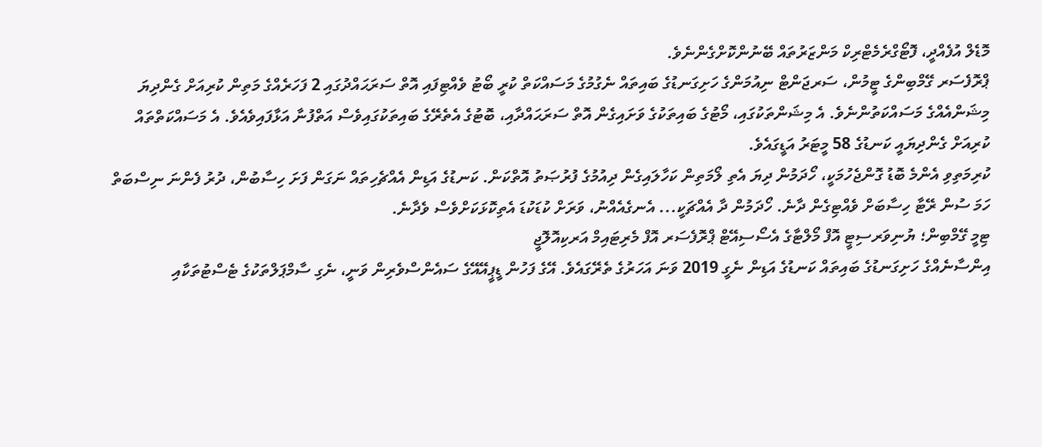މޮޑެލް އުފެއްދީ، ފޮޓޯގްރެމެޓްރިކް މަންޒަރުތައް ބޭނުންކޮށްގެންނެވެ.
ޕްރޮފެސަރ ގޭމްބިންގެ ޓީމުން، ސަރޖަންޓް ނިއުމަންގެ ހަށިގަނޑުގެ ބައިތައް ނެގުމުގެ މަސައްކަތް ކުރީ ބޯޓު ވެއްޓިފައި އޮތް ސަރަޙައްދުގައި 2 ފަހަރެއްގެ މަތިން ކުރިއަށް ގެންދިޔަ މިޝަންއެއްގެ މަސައްކަތުންނެވެ. އެ މިޝަންތަކުގައި، މޯޓުގެ ބައިތަކުގެ ވަށައިގެން އޮތް ސަރަޙައްދާއި، ބޮޓުގެ އެތެރޭގެ ބައިތަކުގައިވެސް އަތްފުނާ އަޅާފައިވެއެވެ. އެ މަސައްކަތްތައް ކުރިއަށް ގެންދިޔައީ ކަނޑުގެ 58 މީޓަރު އަޑީގައެވެ.
ކުރިމަތިވި އެންމެ ބޮޑު ގޮންޖެހުމަކީ، ހޯދަމުން ދިޔަ އެތި ލޯމަތިން ކަހާލައިގެން ދިއުމުގެ ފުރުޞަތު އޮތްކަން. ކަނޑުގެ އަޑިން އެއްޗެހިތައް ނަގަން ފަށަ ހިސާބުން، ދުރު ފެންނަ ނިސްބަތް ހަމަ ސުން ރޭޓާ ހިސާބަށް ވެއްޓިގެން ދާނެ. ހޯދަމުން ދާ އެއްޗަކީ... އެނގެއެއްނު، ވަރަށް ކުޑަކުޑަ އެތިކޮޅަކަށްވެސް ވެދާނެ.
ޓިމީ ގޭމްބިން؛ ޔުނިވަރސިޓީ އޮފް މޯލްޓާގެ އެސޯސިއޭޓް ޕްރޮފެސަރ އޮފް މެރިޓައިމް އަރކިއޮލޮޖީ
އިންސާނެއްގެ ހަށިގަނޑުގެ ބައިތައް ކަނޑުގެ އަޑިން ނެގީ 2019 ވަނަ އަހަރުގެ ތެރޭގައެވެ. އޭގެ ފަހުން ޑީޕީއޭއޭގެ ސައެންސްވެރިން ވަނީ، ނެގި ސާމްޕަލްތަކުގެ ޓެސްޓުތަކާއި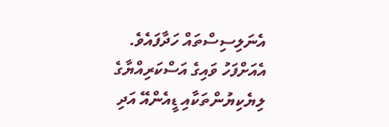އެނަލިސިސްތައް ހަދާފައެވެ. އެއަށްފަހު ވައިގެ އަސްކަރިއްޔާގެ ލިޔެކިޔުންތަކާއި ޑީއެންއޭ އަދި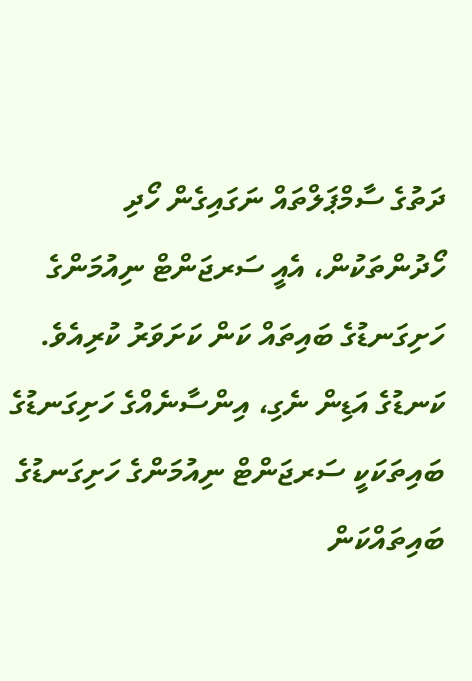ދަތުގެ ސާމްޕަލްތައް ނަގައިގެން ހޯދި ހޯދުންތަކުން، އެއީ ސަރޖަންޓް ނިއުމަންގެ ހަށިގަނޑުގެ ބައިތައް ކަން ކަށަވަރު ކުރިއެވެ.
ކަނޑުގެ އަޑިން ނެގި، އިންސާނެއްގެ ހަށިގަނޑުގެ ބައިތަކަކީ ސަރޖަންޓް ނިއުމަންގެ ހަށިގަނޑުގެ ބައިތައްކަން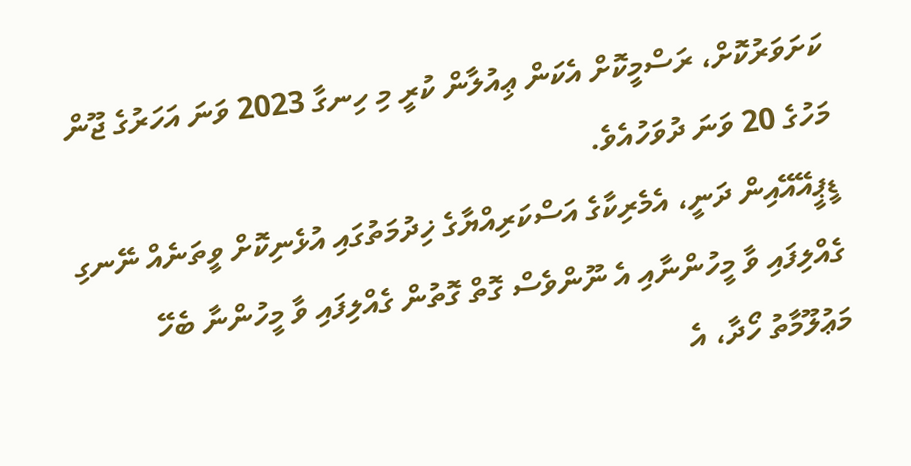ކަށަވަރުކޮށް، ރަސްމީކޮށް އެކަން ޢިއުލާން ކުރީ މި ހިނގާ 2023 ވަނަ އަހަރުގެ ޖޫން މަހުގެ 20 ވަނަ ދުވަހުއެވެ.
ޑީޕީއޭއޭއިން ދަނީ، އެމެރިކާގެ އަސްކަރިއްޔާގެ ޚިދުމަތުގައި އުޅެނިކޮށް ވީތަނެއް ނޭނގި ގެއްލިފައި ވާ މީހުންނާއި އެ ނޫންވެސް ގޮތް ގޮތުން ގެއްލިފައި ވާ މީހުންނާ ބެހޭ މަޢުލޫމާތު ހޯދާ، އެ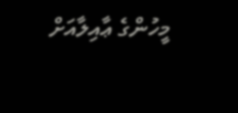މީހުންގެ ޢާއިލާއަށް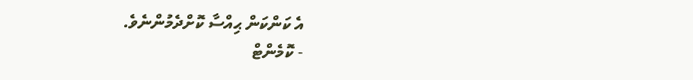އެ ކަންކަން ޙިއްސާ ކޮށްދެމުންނެވެ.
- ކޮމެންޓް